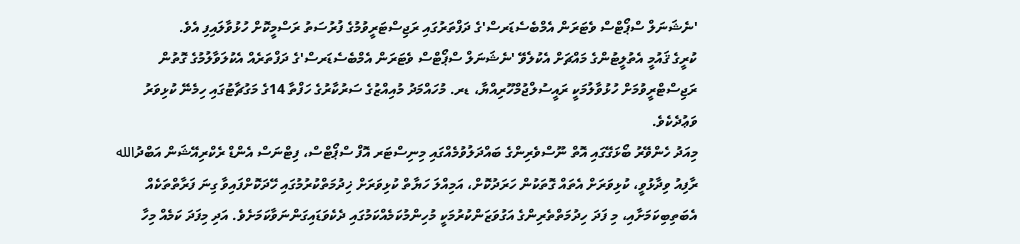'ނެޝަނަލް ސްޕޯޓްސް ވެޓަރަން އެމްބެސެޑަރސް'ގެ ދަފްތަރުގައި ރަޖިސްޓަރީވުމުގެ ފުރުސަތު ރަސްމީކޮށް ހުޅުވާލައިފި އެވެ.
ކުރީގެ ޤައުމީ އެތުލީޓުންގެ މައްޗަށް އެކުލެވޭ 'ނެޝަނަލް ސްޕޯޓްސް ވެޓަރަން އެމްބެސެޑަރސް'ގެ ދަފްތަރެއް އެކުލަވާލުމުގެ ގޮތުން ރަޖިސްޓްރީވުމަށް ހުޅުވާލުމަކީ ރައީސުލްޖުމްހޫރިއްޔާ، ޑރ. މުހައްމަދު މުއިއްޒުގެ ސަރުކާރުގެ ހަފްތާ 14ގެ މަގުޗާޓުގައި ހިމެނޭ ކުޅިވަރު ވަޢުދެކެވެ.
މިއަދު ހެންވޭރު ބޯޅަގޭގައި އޮތް ނޫސްވެރިންގެ ބައްދަލުވުމެއްގައި މިނިސްޓަރ އޮފް ސްޕޯޓްސް، ފިޓްނަސް އެންޑް ރެކްރިއޭޝަން އަބްދުالله ރާފިއު ވިދާޅުވީ، ކުޅިވަރަށް އެތައް ގޮތަކުން ހަރަދުކޮށް، އަމިއްލަ ހަޔާތް ކުޅިވަރަށް ޚިދުމަތްކުރުމުގައި ހޭދަކޮށްފައިވާ ގިނަ ފަރާތްތަކެއް އެބަތިބިކަމަށާއި، މި ފަދަ ހިދުމަތްތެރިންގެ އަގުވަޒަންކުރުމަކީ މުހިންމުކަމެއްކަމުގައި ދެކެވަޑައިގަންނަވާކަމަށެވެ. އަދި މިފަދަ ކަމެއް މިހާ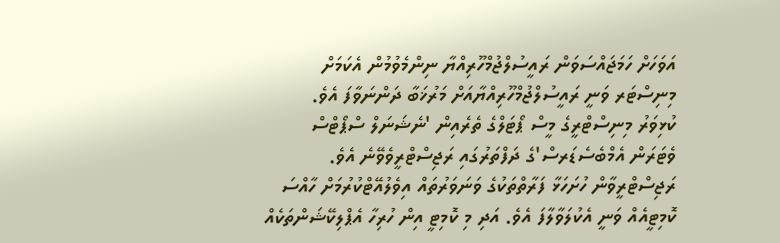އަވަހަށް ހަމަޖައްސަވަން ރައީސުލްޖުމްހޫރިއްޔާ ނިންމެވުމުން އެކަމަށް މިނިސްޓަރ ވަނީ ރައީސުލްޖުމްހޫރިއްޔާއަށް މަރުޚަބާ ދަންނަވާފަ އެވެ.
ކުޅިވަރު މިނިސްޓްރީގެ މީސް ޕޯޓަލްގެ ތެރެއިން 'ނެޝަނަލް ސްޕޯޓްސް ވެޓަރަން އެމްބެސެޑަރސް'ގެ ދަފްތަރުގައި ރަޖިސްޓްރީވެވޭނެ އެވެ. ރަޖިސްޓްރީވާން ހުށަހަޅާ ފަރާތްތަކުގެ ވަނަވަރުތައް އިވެލުއޭޓްކުރުމަށް ހާއްސަ ކޮމިޓީއެއް ވަނީ އެކުލަވާލާފަ އެވެ. އަދި މި ކޮމިޓީ އިން ހުރިހާ އެޕްލިކޭޝަންތަކެއް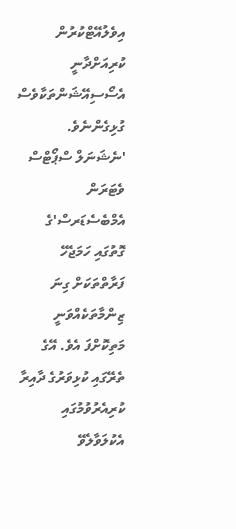އިވެލުއޭޓްކުރުން ކުރިއަށްދާނީ އެސޯސިއޭޝަންތަކާވެސް ގުޅިގެންނެވެ.
'ނެޝަނަލް ސްޕޯޓްސް ވެޓަރަން އެމްބެސެޑަރސް'ގެ ގޮތުގައި ހަމަޖެހޭ ފަރާތްތަކަށް ގިނަ ޒިންމާތަކެއްވަނީ މަތިކޮށްފަ އެވެ. އޭގެ ތެރޭގައި ކުޅިވަރުގެ ދާއިރާ ކުރިއެރުވުމުގައި އެކުލަވާލެވޭ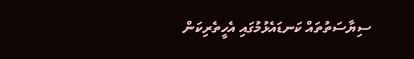ސިޔާސަތުތައް ކަނޑައެޅުމުގައި އެހީތެރިކަން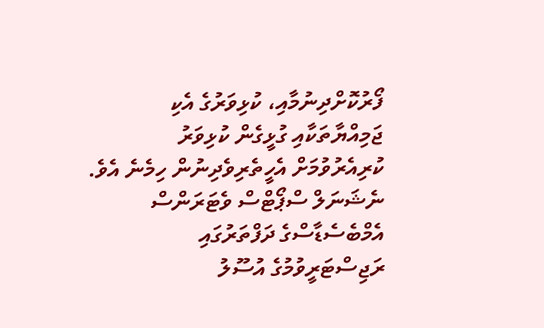ފޯރުކޮށްދިނުމާއި، ކުޅިވަރުގެ އެކި ޖަމިއްޔާތަކާއި ގުޅީގެން ކުޅިވަރު ކުރިއެރުވުމަށް އެހީތެރިވެދިނުން ހިމެނެ އެވެ.
ނެޝަނަލް ސްޕޯޓްސް ވެޓަރަންސް އެމްބެސެޑާސްގެ ދަފްތަރުގައި ރަޖިސްޓަރީވުމުގެ އުސޫލު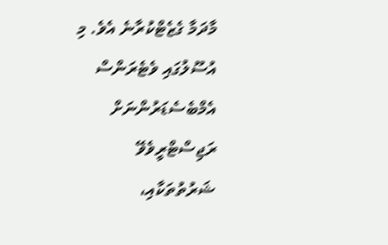މާދަމާ ގެޒެޓްކުރާނެ އެވެ. މި އުސޫލުގައި ވެޓެރަންސް އެމްބެސެޑަރުންނަށް ރަޖިސްޓްރީވެވޭ ޝަރުތުތަކާއި،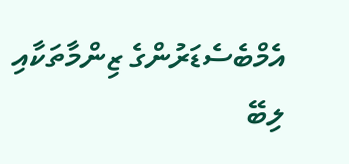އެމްބެސެޑަރުންގެ ޒިންމާތަކާއި ލިބޭ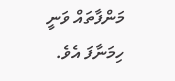މަންފާތައް ވަނީ ހިމަނާފަ އެވެ.